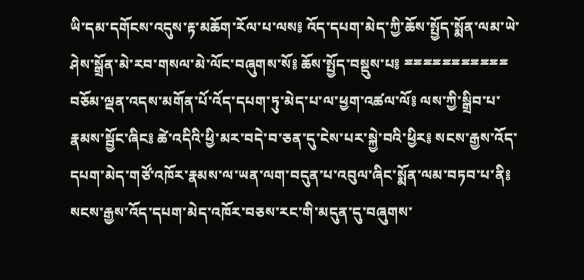ཡི་དམ་དགོངས་འདུས་རྟ་མཆོག་རོལ་པ་ལས༔ འོད་དཔག་མེད་ཀྱི་ཆོས་སྤྱོད་སྨོན་ལམ་ཡེ་ཤེས་སྒྲོན་མེ་རབ་གསལ་མེ་ལོང་བཞུགས་སོ༔ ཆོས་སྤྱོད་བསྡུས་པ༔ ྈྈྈྈྈྈྈྈྈྈྈ བཅོམ་ལྡན་འདས་མགོན་པོ་འོད་དཔག་ཏུ་མེད་པ་ལ་ཕྱག་འཚལ་ལོ༔ ལས་ཀྱི་སྒྲིབ་པ་རྣམས་སྦྱོང་ཞིང༔ ཚེ་འདིའི་ཕྱི་མར་བདེ་བ་ཅན་དུ་ངེས་པར་སྐྱེ་བའི་ཕྱིར༔ སངས་རྒྱས་འོད་དཔག་མེད་གཙོ་འཁོར་རྣམས་ལ་ཡན་ལག་བདུན་པ་འབུལ་ཞིང་སྨོན་ལམ་བཏབ་པ་ནི༔ སངས་རྒྱས་འོད་དཔག་མེད་འཁོར་བཅས་རང་གི་མདུན་དུ་བཞུགས་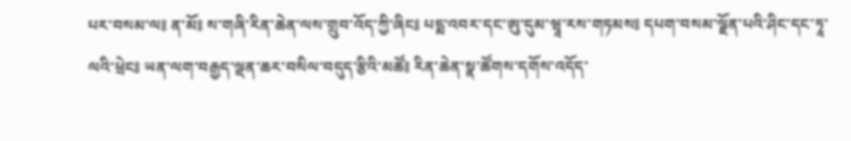པར་བསམ་ལ༔ ན་མོ༔ ས་གཞི་རིན་ཆེན་ལས་གྲུབ་འོད་ཀྱི་ཞིང༔ པདྨ་འབར་དང་ཨུ་དུམ་ཝཱ་རས་གཏམས༔ དཔག་བསམ་ལྗོན་པའི་ཤིང་དང་ཏཱ་ལའི་ཕྲེང༔ ཡན་ལག་བརྒྱད་ལྡན་ཆར་བསིལ་བདུད་རྩིའི་མཚོ༔ རིན་ཆེན་སྣ་ཚོགས་དགོས་འདོད་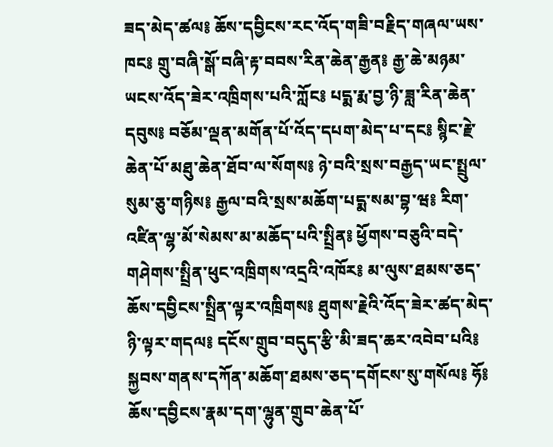ཟད་མེད་ཚལ༔ ཆོས་དབྱིངས་རང་འོད་གཟི་བརྗིད་གཞལ་ཡས་ཁང༔ གྲུ་བཞི་སྒོ་བཞི་རྟ་བབས་རིན་ཆེན་རྒྱན༔ རྒྱ་ཆེ་མཉམ་ཡངས་འོད་ཟེར་འཁྲིགས་པའི་ཀློང༔ པདྨ་རྨ་བྱ་ཉི་ཟླ་རིན་ཆེན་དབུས༔ བཅོམ་ལྡན་མགོན་པོ་འོད་དཔག་མེད་པ་དང༔ སྙིང་རྗེ་ཆེན་པོ་མཐུ་ཆེན་ཐོབ་ལ་སོགས༔ ཉེ་བའི་སྲས་བརྒྱད་ཡང་སྤྲུལ་སུམ་ཅུ་གཉིས༔ རྒྱལ་བའི་སྲས་མཆོག་པདྨ་སམ་བྷ་ཝ༔ རིག་འཛིན་ལྷ་མོ་སེམས་མ་མཆོད་པའི་སྤྲིན༔ ཕྱོགས་བཅུའི་བདེ་གཤེགས་སྤྲིན་ཕུང་འཁྲིགས་འདྲའི་འཁོར༔ མ་ལུས་ཐམས་ཅད་ཆོས་དབྱིངས་སྤྲིན་ལྟར་འཁྲིགས༔ ཐུགས་རྗེའི་འོད་ཟེར་ཚད་མེད་ཉི་ལྟར་གདལ༔ དངོས་གྲུབ་བདུད་རྩི་མི་ཟད་ཆར་འབེབ་པའི༔ སྐྱབས་གནས་དཀོན་མཆོག་ཐམས་ཅད་དགོངས་སུ་གསོལ༔ ཧོ༔ ཆོས་དབྱིངས་རྣམ་དག་ལྷུན་གྲུབ་ཆེན་པོ་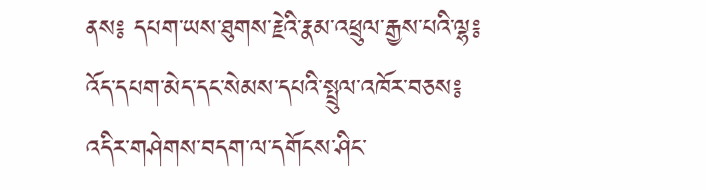ནས༔ དཔག་ཡས་ཐུགས་རྗེའི་རྣམ་འཕྲུལ་རྒྱས་པའི་ལྷ༔ འོད་དཔག་མེད་དང་སེམས་དཔའི་སྤྲུལ་འཁོར་བཅས༔ འདིར་གཤེགས་བདག་ལ་དགོངས་ཤིང་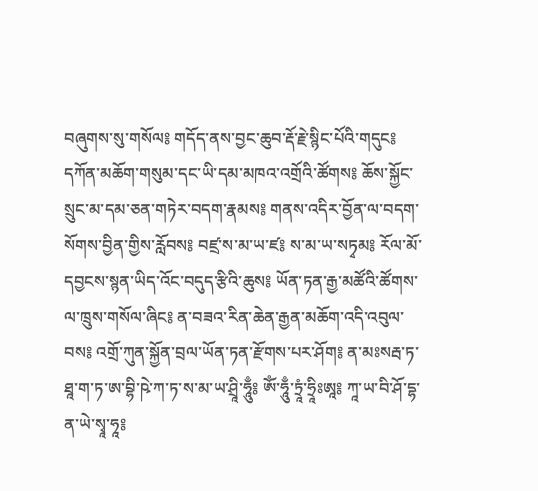བཞུགས་སུ་གསོལ༔ གདོད་ནས་བྱང་ཆུབ་རྡོ་རྗེ་སྙིང་པོའི་གདུང༔ དཀོན་མཆོག་གསུམ་དང་ཡི་དམ་མཁའ་འགྲོའི་ཚོགས༔ ཆོས་སྐྱོང་སྲུང་མ་དམ་ཅན་གཏེར་བདག་རྣམས༔ གནས་འདིར་བྱོན་ལ་བདག་སོགས་བྱིན་གྱིས་རློབས༔ བཛྲ་ས་མ་ཡ་ཛ༔ ས་མ་ཡ་སཏྭམ༔ རོལ་མོ་དབྱངས་སྙན་ཡིད་འོང་བདུད་རྩིའི་ཆུས༔ ཡོན་ཏན་རྒྱ་མཚོའི་ཚོགས་ལ་ཁྲུས་གསོལ་ཞིང༔ ན་བཟའ་རིན་ཆེན་རྒྱན་མཆོག་འདི་འབུལ་བས༔ འགྲོ་ཀུན་སྐྱོན་བྲལ་ཡོན་ཏན་རྫོགས་པར་ཤོག༔ ན་མཿསརྦ་ཏ་ཐཱ་ག་ཏ་ཨ་བྷི་ཥེ་ཀ་ཏ་ས་མ་ཡ་ཤྲཱི་ཧཱུྃ༔ ཨོཾ་ཧཱུྃ་ཏྲཱཾ་ཧྲཱིཿཨཱ༔ ཀཱ་ཡ་བི་ཤོ་དྷ་ན་ཡེ་སྭཱ་ཧཱ༔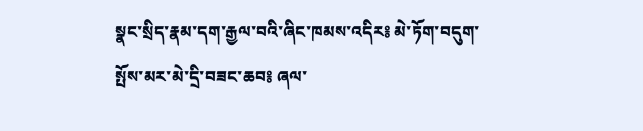སྣང་སྲིད་རྣམ་དག་རྒྱལ་བའི་ཞིང་ཁམས་འདིར༔ མེ་ཏོག་བདུག་སྤོས་མར་མེ་དྲི་བཟང་ཆབ༔ ཞལ་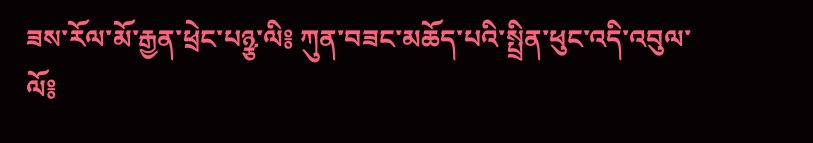ཟས་རོལ་མོ་རྒྱན་ཕྲེང་པཉྩ་ལི༔ ཀུན་བཟང་མཆོད་པའི་སྤྲིན་ཕུང་འདི་འབུལ་ལོ༔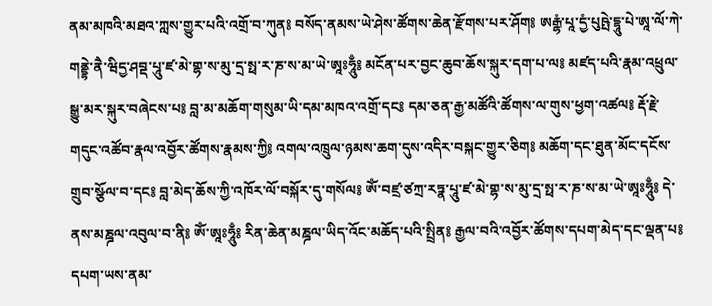ནམ་མཁའི་མཐའ་ཀླས་གྱུར་པའི་འགྲོ་བ་ཀུན༔ བསོད་ནམས་ཡེ་ཤེས་ཚོགས་ཆེན་རྫོགས་པར་ཤོག༔ ཨརྒྷཾ་པཱ་དྱཾ་པུཥྤེ་དྷཱུ་པེ་ཨཱ་ལོ་ཀེ་གནྡྷེ་ནཻ་ཝིདྱ་ཤབྡ་པཱུ་ཛ་མེ་གྷ་ས་མུ་དྲ་སྥ་ར་ཎ་ས་མ་ཡེ་ཨཱཿཧཱུྃ༔ མངོན་པར་བྱང་ཆུབ་ཆོས་སྐུར་དག་པ་ལ༔ མཛད་པའི་རྣམ་འཕྲུལ་སྒྱུ་མར་སྐུར་བཞེངས་པ༔ བླ་མ་མཆོག་གསུམ་ཡི་དམ་མཁའ་འགྲོ་དང༔ དམ་ཅན་རྒྱ་མཚོའི་ཚོགས་ལ་གུས་ཕྱག་འཚལ༔ རྡོ་རྗེ་གདུང་འཚོབ་རྣལ་འབྱོར་ཚོགས་རྣམས་ཀྱི༔ འགལ་འཁྲུལ་ཉམས་ཆག་དུས་འདིར་བསྐང་གྱུར་ཅིག༔ མཆོག་དང་ཐུན་མོང་དངོས་གྲུབ་སྩོལ་བ་དང༔ བླ་མེད་ཆོས་ཀྱི་འཁོར་ལོ་བསྐོར་དུ་གསོལ༔ ཨོཾ་བཛྲ་ཙཀྲ་རཏྣ་པཱུ་ཛ་མེ་གྷ་ས་མུ་དྲ་སྥ་ར་ཎ་ས་མ་ཡེ་ཨཱཿཧཱུྃ༔ དེ་ནས་མཎྜལ་འབུལ་བ་ནི༔ ཨོཾ་ཨཱཿཧཱུྃ༔ རིན་ཆེན་མཎྜལ་ཡིད་འོང་མཆོད་པའི་སྤྲིན༔ རྒྱལ་བའི་འབྱོར་ཚོགས་དཔག་མེད་དང་ལྡན་པ༔ དཔག་ཡས་ནམ་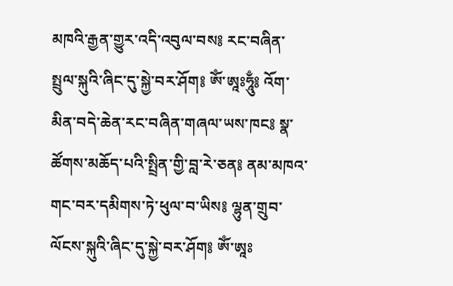མཁའི་རྒྱན་གྱུར་འདི་འབུལ་བས༔ རང་བཞིན་སྤྲུལ་སྐུའི་ཞིང་དུ་སྐྱེ་བར་ཤོག༔ ཨོཾ་ཨཱཿཧཱུྃ༔ འོག་མིན་བདེ་ཆེན་རང་བཞིན་གཞལ་ཡས་ཁང༔ སྣ་ཚོགས་མཆོད་པའི་སྤྲིན་གྱི་བླ་རེ་ཅན༔ ནམ་མཁའ་གང་བར་དམིགས་ཏེ་ཕུལ་བ་ཡིས༔ ལྷུན་གྲུབ་ལོངས་སྐུའི་ཞིང་དུ་སྐྱེ་བར་ཤོག༔ ཨོཾ་ཨཱཿ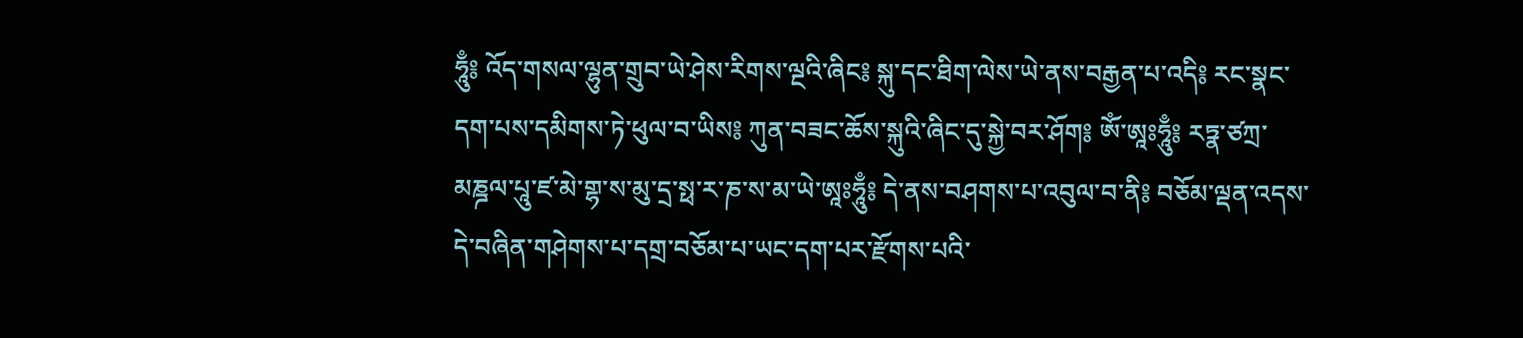ཧཱུྃ༔ འོད་གསལ་ལྷུན་གྲུབ་ཡེ་ཤེས་རིགས་ལྔའི་ཞིང༔ སྐུ་དང་ཐིག་ལེས་ཡེ་ནས་བརྒྱན་པ་འདི༔ རང་སྣང་དག་པས་དམིགས་ཏེ་ཕུལ་བ་ཡིས༔ ཀུན་བཟང་ཆོས་སྐུའི་ཞིང་དུ་སྐྱེ་བར་ཤོག༔ ཨོཾ་ཨཱཿཧཱུྃ༔ རཏྣ་ཙཀྲ་མཎྜལ་པཱུ་ཛ་མེ་གྷ་ས་མུ་དྲ་སྥ་ར་ཎ་ས་མ་ཡེ་ཨཱཿཧཱུྃ༔ དེ་ནས་བཤགས་པ་འབུལ་བ་ནི༔ བཅོམ་ལྡན་འདས་དེ་བཞིན་གཤེགས་པ་དགྲ་བཅོམ་པ་ཡང་དག་པར་རྫོགས་པའི་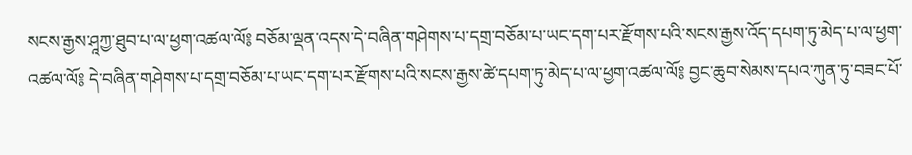སངས་རྒྱས་ཤཱཀྱ་ཐུབ་པ་ལ་ཕྱག་འཚལ་ལོ༔ བཅོམ་ལྡན་འདས་དེ་བཞིན་གཤེགས་པ་དགྲ་བཅོམ་པ་ཡང་དག་པར་རྫོགས་པའི་སངས་རྒྱས་འོད་དཔག་ཏུ་མེད་པ་ལ་ཕྱག་འཚལ་ལོ༔ དེ་བཞིན་གཤེགས་པ་དགྲ་བཅོམ་པ་ཡང་དག་པར་རྫོགས་པའི་སངས་རྒྱས་ཚེ་དཔག་ཏུ་མེད་པ་ལ་ཕྱག་འཚལ་ལོ༔ བྱང་ཆུབ་སེམས་དཔའ་ཀུན་ཏུ་བཟང་པོ་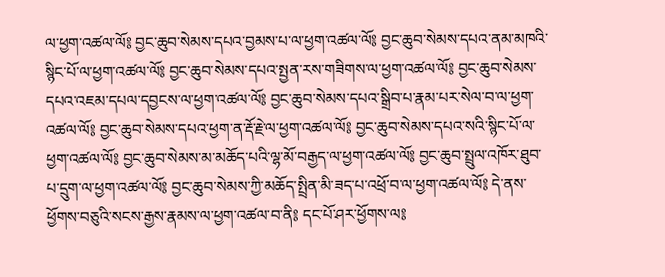ལ་ཕྱག་འཚལ་ལོ༔ བྱང་ཆུབ་སེམས་དཔའ་བྱམས་པ་ལ་ཕྱག་འཚལ་ལོ༔ བྱང་ཆུབ་སེམས་དཔའ་ནམ་མཁའི་སྙིང་པོ་ལ་ཕྱག་འཚལ་ལོ༔ བྱང་ཆུབ་སེམས་དཔའ་སྤྱན་རས་གཟིགས་ལ་ཕྱག་འཚལ་ལོ༔ བྱང་ཆུབ་སེམས་དཔའ་འཇམ་དཔལ་དབྱངས་ལ་ཕྱག་འཚལ་ལོ༔ བྱང་ཆུབ་སེམས་དཔའ་སྒྲིབ་པ་རྣམ་པར་སེལ་བ་ལ་ཕྱག་འཚལ་ལོ༔ བྱང་ཆུབ་སེམས་དཔའ་ཕྱག་ན་རྡོ་རྗེ་ལ་ཕྱག་འཚལ་ལོ༔ བྱང་ཆུབ་སེམས་དཔའ་སའི་སྙིང་པོ་ལ་ཕྱག་འཚལ་ལོ༔ བྱང་ཆུབ་སེམས་མ་མཆོད་པའི་ལྷ་མོ་བརྒྱད་ལ་ཕྱག་འཚལ་ལོ༔ བྱང་ཆུབ་སྤྲུལ་འཁོར་ཐུབ་པ་དྲུག་ལ་ཕྱག་འཚལ་ལོ༔ བྱང་ཆུབ་སེམས་ཀྱི་མཆོད་སྤྲིན་མི་ཟད་པ་འཕྲོ་བ་ལ་ཕྱག་འཚལ་ལོ༔ དེ་ནས་ཕྱོགས་བཅུའི་སངས་རྒྱས་རྣམས་ལ་ཕྱག་འཚལ་བ་ནི༔ དང་པོ་ཤར་ཕྱོགས་ལ༔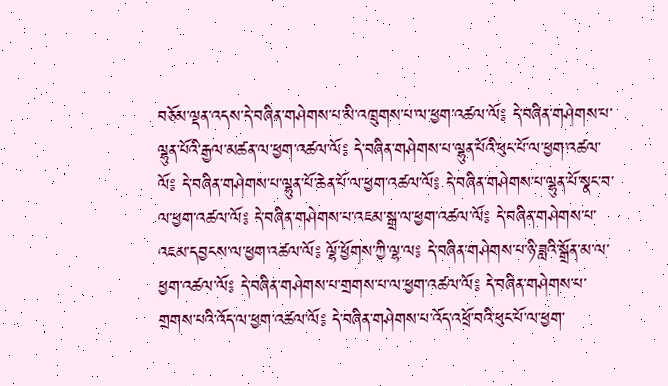བཅོམ་ལྡན་འདས་དེ་བཞིན་གཤེགས་པ་མི་འཁྲུགས་པ་ལ་ཕྱག་འཚལ་ལོ༔ དེ་བཞིན་གཤེགས་པ་ལྷུན་པོའི་རྒྱལ་མཚན་ལ་ཕྱག་འཚལ་ལོ༔ དེ་བཞིན་གཤེགས་པ་ལྷུན་པོའི་ཕུང་པོ་ལ་ཕྱག་འཚལ་ལོ༔ དེ་བཞིན་གཤེགས་པ་ལྷུན་པོ་ཆེན་པོ་ལ་ཕྱག་འཚལ་ལོ༔ དེ་བཞིན་གཤེགས་པ་ལྷུན་པོ་སྣང་བ་ལ་ཕྱག་འཚལ་ལོ༔ དེ་བཞིན་གཤེགས་པ་འཇམ་སྒྲ་ལ་ཕྱག་འཚལ་ལོ༔ དེ་བཞིན་གཤེགས་པ་འཇམ་དབྱངས་ལ་ཕྱག་འཚལ་ལོ༔ ལྷོ་ཕྱོགས་ཀྱི་ལྷ་ལ༔ དེ་བཞིན་གཤེགས་པ་ཉི་ཟླའི་སྒྲོན་མ་ལ་ཕྱག་འཚལ་ལོ༔ དེ་བཞིན་གཤེགས་པ་གྲགས་པ་ལ་ཕྱག་འཚལ་ལོ༔ དེ་བཞིན་གཤེགས་པ་གྲགས་པའི་འོད་ལ་ཕྱག་འཚལ་ལོ༔ དེ་བཞིན་གཤེགས་པ་འོད་འཕྲོ་བའི་ཕུང་པོ་ལ་ཕྱག་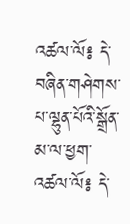འཚལ་ལོ༔ དེ་བཞིན་གཤེགས་པ་ལྷུན་པོའི་སྒྲོན་མ་ལ་ཕྱག་འཚལ་ལོ༔ དེ་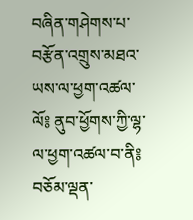བཞིན་གཤེགས་པ་བརྩོན་འགྲུས་མཐའ་ཡས་ལ་ཕྱག་འཚལ་ལོ༔ ནུབ་ཕྱོགས་ཀྱི་ལྷ་ལ་ཕྱག་འཚལ་བ་ནི༔ བཅོམ་ལྡན་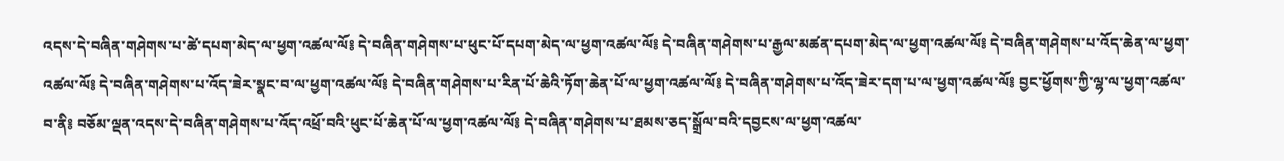འདས་དེ་བཞིན་གཤེགས་པ་ཚེ་དཔག་མེད་ལ་ཕྱག་འཚལ་ལོ༔ དེ་བཞིན་གཤེགས་པ་ཕུང་པོ་དཔག་མེད་ལ་ཕྱག་འཚལ་ལོ༔ དེ་བཞིན་གཤེགས་པ་རྒྱལ་མཚན་དཔག་མེད་ལ་ཕྱག་འཚལ་ལོ༔ དེ་བཞིན་གཤེགས་པ་འོད་ཆེན་ལ་ཕྱག་འཚལ་ལོ༔ དེ་བཞིན་གཤེགས་པ་འོད་ཟེར་སྣང་བ་ལ་ཕྱག་འཚལ་ལོ༔ དེ་བཞིན་གཤེགས་པ་རིན་པོ་ཆེའི་ཏོག་ཆེན་པོ་ལ་ཕྱག་འཚལ་ལོ༔ དེ་བཞིན་གཤེགས་པ་འོད་ཟེར་དག་པ་ལ་ཕྱག་འཚལ་ལོ༔ བྱང་ཕྱོགས་ཀྱི་ལྷ་ལ་ཕྱག་འཚལ་བ་ནི༔ བཅོམ་ལྡན་འདས་དེ་བཞིན་གཤེགས་པ་འོད་འཕྲོ་བའི་ཕུང་པོ་ཆེན་པོ་ལ་ཕྱག་འཚལ་ལོ༔ དེ་བཞིན་གཤེགས་པ་ཐམས་ཅད་སྒྲོལ་བའི་དབྱངས་ལ་ཕྱག་འཚལ་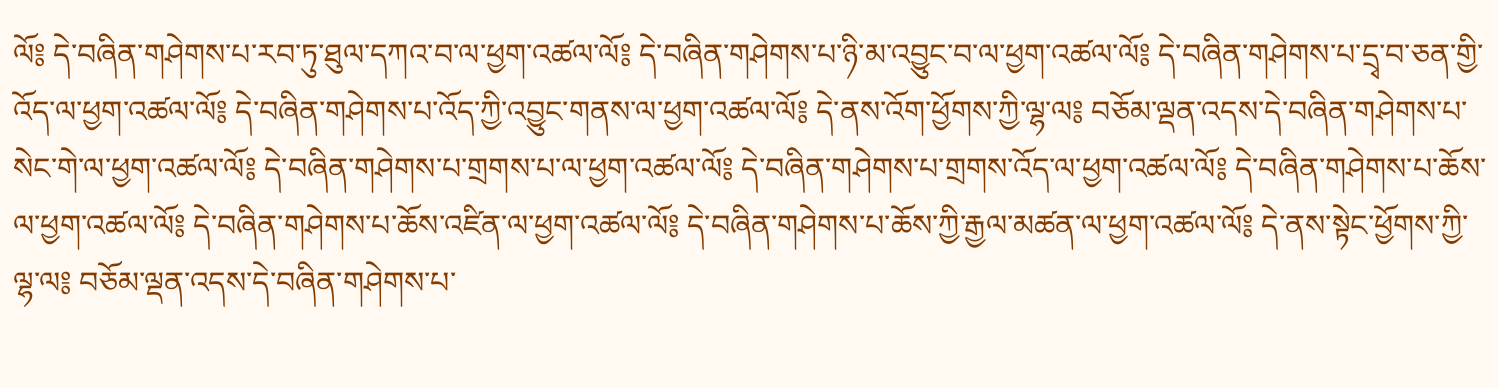ལོ༔ དེ་བཞིན་གཤེགས་པ་རབ་ཏུ་ཐུལ་དཀའ་བ་ལ་ཕྱག་འཚལ་ལོ༔ དེ་བཞིན་གཤེགས་པ་ཉི་མ་འབྱུང་བ་ལ་ཕྱག་འཚལ་ལོ༔ དེ་བཞིན་གཤེགས་པ་དྲྭ་བ་ཅན་གྱི་འོད་ལ་ཕྱག་འཚལ་ལོ༔ དེ་བཞིན་གཤེགས་པ་འོད་ཀྱི་འབྱུང་གནས་ལ་ཕྱག་འཚལ་ལོ༔ དེ་ནས་འོག་ཕྱོགས་ཀྱི་ལྷ་ལ༔ བཅོམ་ལྡན་འདས་དེ་བཞིན་གཤེགས་པ་སེང་གེ་ལ་ཕྱག་འཚལ་ལོ༔ དེ་བཞིན་གཤེགས་པ་གྲགས་པ་ལ་ཕྱག་འཚལ་ལོ༔ དེ་བཞིན་གཤེགས་པ་གྲགས་འོད་ལ་ཕྱག་འཚལ་ལོ༔ དེ་བཞིན་གཤེགས་པ་ཆོས་ལ་ཕྱག་འཚལ་ལོ༔ དེ་བཞིན་གཤེགས་པ་ཆོས་འཛིན་ལ་ཕྱག་འཚལ་ལོ༔ དེ་བཞིན་གཤེགས་པ་ཆོས་ཀྱི་རྒྱལ་མཚན་ལ་ཕྱག་འཚལ་ལོ༔ དེ་ནས་སྟེང་ཕྱོགས་ཀྱི་ལྷ་ལ༔ བཅོམ་ལྡན་འདས་དེ་བཞིན་གཤེགས་པ་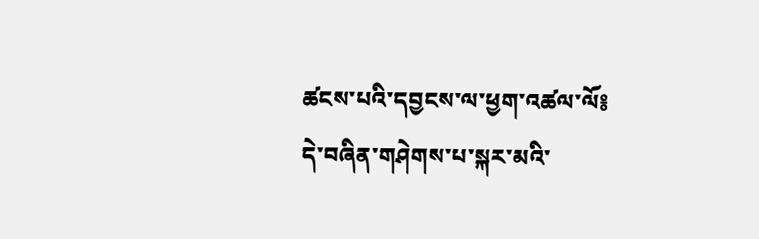ཚངས་པའི་དབྱངས་ལ་ཕྱག་འཚལ་ལོ༔ དེ་བཞིན་གཤེགས་པ་སྐར་མའི་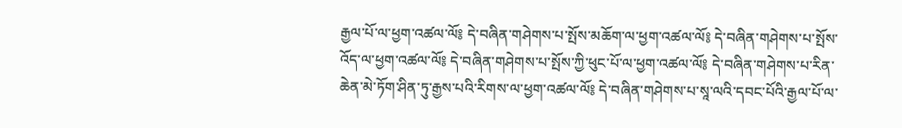རྒྱལ་པོ་ལ་ཕྱག་འཚལ་ལོ༔ དེ་བཞིན་གཤེགས་པ་སྤོས་མཆོག་ལ་ཕྱག་འཚལ་ལོ༔ དེ་བཞིན་གཤེགས་པ་སྤོས་འོད་ལ་ཕྱག་འཚལ་ལོ༔ དེ་བཞིན་གཤེགས་པ་སྤོས་ཀྱི་ཕུང་པོ་ལ་ཕྱག་འཚལ་ལོ༔ དེ་བཞིན་གཤེགས་པ་རིན་ཆེན་མེ་ཏོག་ཤིན་ཏུ་རྒྱས་པའི་རིགས་ལ་ཕྱག་འཚལ་ལོ༔ དེ་བཞིན་གཤེགས་པ་སཱ་ལའི་དབང་པོའི་རྒྱལ་པོ་ལ་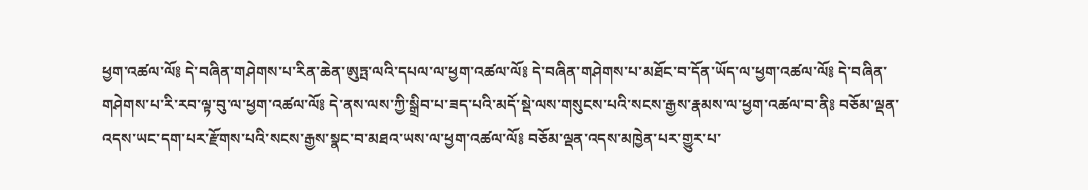ཕྱག་འཚལ་ལོ༔ དེ་བཞིན་གཤེགས་པ་རིན་ཆེན་ཨུཏྤ་ལའི་དཔལ་ལ་ཕྱག་འཚལ་ལོ༔ དེ་བཞིན་གཤེགས་པ་མཐོང་བ་དོན་ཡོད་ལ་ཕྱག་འཚལ་ལོ༔ དེ་བཞིན་གཤེགས་པ་རི་རབ་ལྟ་བུ་ལ་ཕྱག་འཚལ་ལོ༔ དེ་ནས་ལས་ཀྱི་སྒྲིབ་པ་ཟད་པའི་མདོ་སྡེ་ལས་གསུངས་པའི་སངས་རྒྱས་རྣམས་ལ་ཕྱག་འཚལ་བ་ནི༔ བཅོམ་ལྡན་འདས་ཡང་དག་པར་རྫོགས་པའི་སངས་རྒྱས་སྣང་བ་མཐའ་ཡས་ལ་ཕྱག་འཚལ་ལོ༔ བཅོམ་ལྡན་འདས་མཁྱེན་པར་གྱུར་པ་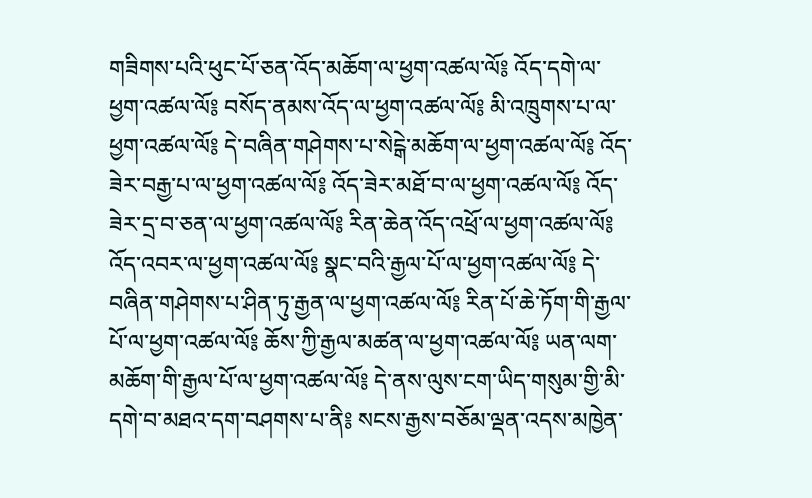གཟིགས་པའི་ཕུང་པོ་ཅན་འོད་མཆོག་ལ་ཕྱག་འཚལ་ལོ༔ འོད་དགེ་ལ་ཕྱག་འཚལ་ལོ༔ བསོད་ནམས་འོད་ལ་ཕྱག་འཚལ་ལོ༔ མི་འཁྲུགས་པ་ལ་ཕྱག་འཚལ་ལོ༔ དེ་བཞིན་གཤེགས་པ་སེངྒེ་མཆོག་ལ་ཕྱག་འཚལ་ལོ༔ འོད་ཟེར་བརྒྱ་པ་ལ་ཕྱག་འཚལ་ལོ༔ འོད་ཟེར་མཐོ་བ་ལ་ཕྱག་འཚལ་ལོ༔ འོད་ཟེར་དྲ་བ་ཅན་ལ་ཕྱག་འཚལ་ལོ༔ རིན་ཆེན་འོད་འཕྲོ་ལ་ཕྱག་འཚལ་ལོ༔ འོད་འབར་ལ་ཕྱག་འཚལ་ལོ༔ སྣང་བའི་རྒྱལ་པོ་ལ་ཕྱག་འཚལ་ལོ༔ དེ་བཞིན་གཤེགས་པ་ཤིན་ཏུ་རྒྱན་ལ་ཕྱག་འཚལ་ལོ༔ རིན་པོ་ཆེ་ཏོག་གི་རྒྱལ་པོ་ལ་ཕྱག་འཚལ་ལོ༔ ཆོས་ཀྱི་རྒྱལ་མཚན་ལ་ཕྱག་འཚལ་ལོ༔ ཡན་ལག་མཆོག་གི་རྒྱལ་པོ་ལ་ཕྱག་འཚལ་ལོ༔ དེ་ནས་ལུས་ངག་ཡིད་གསུམ་གྱི་མི་དགེ་བ་མཐའ་དག་བཤགས་པ་ནི༔ སངས་རྒྱས་བཅོམ་ལྡན་འདས་མཁྱེན་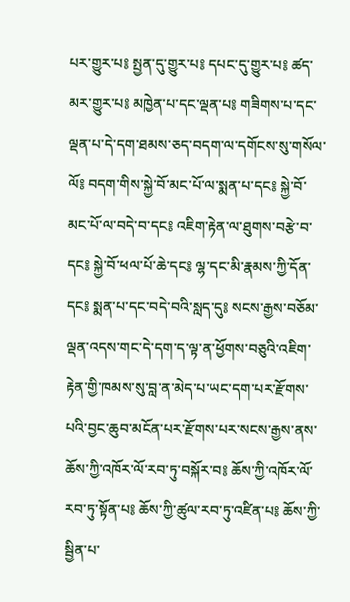པར་གྱུར་པ༔ སྤྱན་དུ་གྱུར་པ༔ དཔང་དུ་གྱུར་པ༔ ཚད་མར་གྱུར་པ༔ མཁྱེན་པ་དང་ལྡན་པ༔ གཟིགས་པ་དང་ལྡན་པ་དེ་དག་ཐམས་ཅད་བདག་ལ་དགོངས་སུ་གསོལ་ལོ༔ བདག་གིས་སྐྱེ་བོ་མང་པོ་ལ་སྨན་པ་དང༔ སྐྱེ་བོ་མང་པོ་ལ་བདེ་བ་དང༔ འཇིག་རྟེན་ལ་ཐུགས་བརྩེ་བ་དང༔ སྐྱེ་བོ་ཕལ་པོ་ཆེ་དང༔ ལྷ་དང་མི་རྣམས་ཀྱི་དོན་དང༔ སྨན་པ་དང་བདེ་བའི་སླད་དུ༔ སངས་རྒྱས་བཅོམ་ལྡན་འདས་གང་དེ་དག་ད་ལྟ་ན་ཕྱོགས་བཅུའི་འཇིག་རྟེན་གྱི་ཁམས་སུ་བླ་ན་མེད་པ་ཡང་དག་པར་རྫོགས་པའི་བྱང་ཆུབ་མངོན་པར་རྫོགས་པར་སངས་རྒྱས་ནས་ཆོས་ཀྱི་འཁོར་ལོ་རབ་ཏུ་བསྐོར་བ༔ ཆོས་ཀྱི་འཁོར་ལོ་རབ་ཏུ་སྟོན་པ༔ ཆོས་ཀྱི་ཚུལ་རབ་ཏུ་འཛིན་པ༔ ཆོས་ཀྱི་སྦྱིན་པ་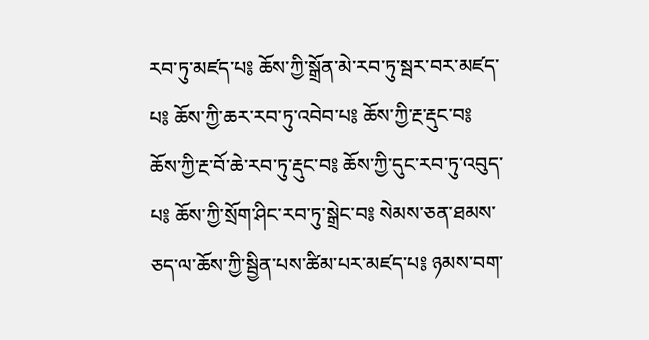རབ་ཏུ་མཛད་པ༔ ཆོས་ཀྱི་སྒྲོན་མེ་རབ་ཏུ་སྦར་བར་མཛད་པ༔ ཆོས་ཀྱི་ཆར་རབ་ཏུ་འབེབ་པ༔ ཆོས་ཀྱི་རྔ་རྡུང་བ༔ ཆོས་ཀྱི་རྔ་བོ་ཆེ་རབ་ཏུ་རྡུང་བ༔ ཆོས་ཀྱི་དུང་རབ་ཏུ་འབུད་པ༔ ཆོས་ཀྱི་སྲོག་ཤིང་རབ་ཏུ་སྒྲེང་བ༔ སེམས་ཅན་ཐམས་ཅད་ལ་ཆོས་ཀྱི་སྦྱིན་པས་ཚིམ་པར་མཛད་པ༔ ཉམས་བག་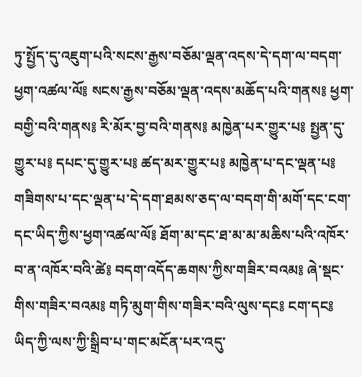ཏུ་སྤྱོད་དུ་འཇུག་པའི་སངས་རྒྱས་བཅོམ་ལྡན་འདས་དེ་དག་ལ་བདག་ཕྱག་འཚལ་ལོ༔ སངས་རྒྱས་བཅོམ་ལྡན་འདས་མཆོད་པའི་གནས༔ ཕྱག་བགྱི་བའི་གནས༔ རི་མོར་བྱ་བའི་གནས༔ མཁྱེན་པར་གྱུར་པ༔ སྤྱན་དུ་གྱུར་པ༔ དཔང་དུ་གྱུར་པ༔ ཚད་མར་གྱུར་པ༔ མཁྱེན་པ་དང་ལྡན་པ༔ གཟིགས་པ་དང་ལྡན་པ་དེ་དག་ཐམས་ཅད་ལ་བདག་གི་མགོ་དང་ངག་དང་ཡིད་ཀྱིས་ཕྱག་འཚལ་ལོ༔ ཐོག་མ་དང་ཐ་མ་མ་མཆིས་པའི་འཁོར་བ་ན་འཁོར་བའི་ཚེ༔ བདག་འདོད་ཆགས་ཀྱིས་གཟིར་བའམ༔ ཞེ་སྡང་གིས་གཟིར་བའམ༔ གཏི་མུག་གིས་གཟིར་བའི་ལུས་དང༔ ངག་དང༔ ཡིད་ཀྱི་ལས་ཀྱི་སྒྲིབ་པ་གང་མངོན་པར་འདུ་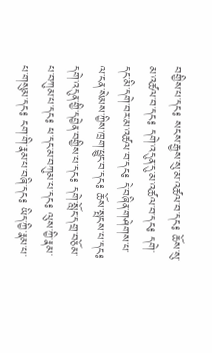བགྱིས་པ་དང༔ སངས་རྒྱས་སུ་མ་འཚལ་བ་དང༔ ཆོས་སུ་མ་འཚལ་བ་དང༔ དགེ་འདུན་དུ་མ་འཚལ་བ་དང༔ དགེ་དང་མི་དགེ་བར་མ་འཚལ་བ་དང༔ དེ་བཞིན་གཤེགས་པ་ལ་ངན་སེམས་ཀྱིས་ཁྲག་ཕྱུང་བ་དང༔ ཆོས་སྤངས་པ་དང༔ དགེ་འདུན་གྱི་དབྱེན་བགྱིས་པ་དང༔ དགེ་སློང་དགྲ་བཅོམ་པ་བཀུམ་པ་དང༔ ཕ་དང་མ་བཀུམ་པ་དང༔ ལུས་ཀྱི་རྣམ་པ་གསུམ་དང༔ ངག་གི་རྣམ་པ་བཞི་དང༔ ཡིད་ཀྱི་རྣམ་པ་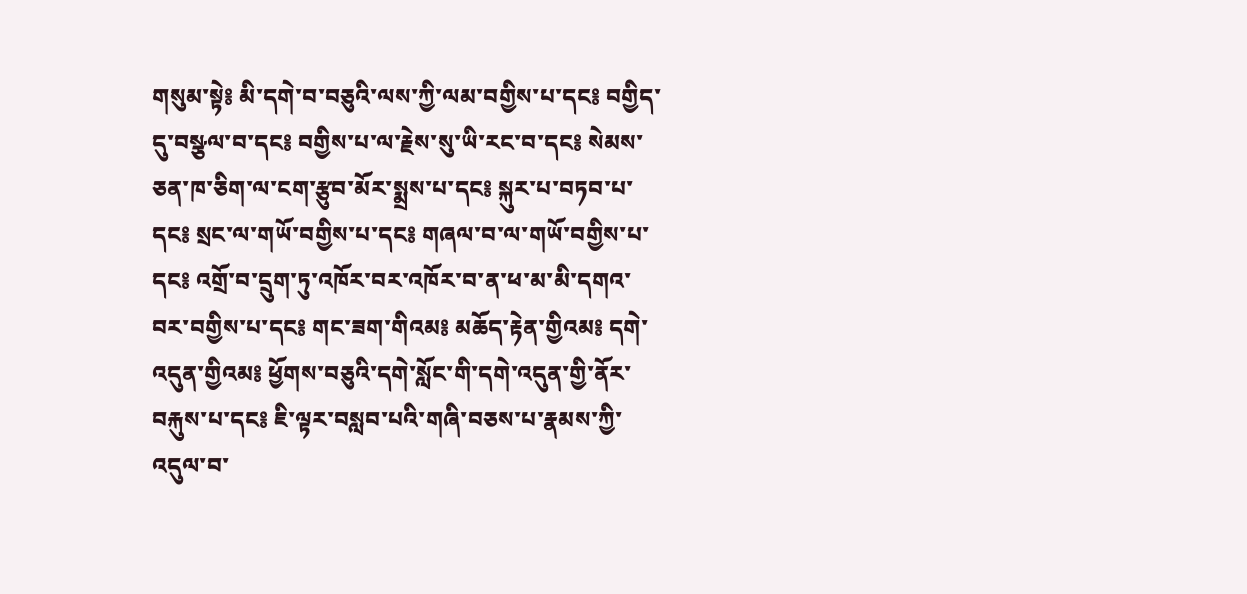གསུམ་སྟེ༔ མི་དགེ་བ་བཅུའི་ལས་ཀྱི་ལམ་བགྱིས་པ་དང༔ བགྱིད་དུ་བསྩལ་བ་དང༔ བགྱིས་པ་ལ་རྗེས་སུ་ཡི་རང་བ་དང༔ སེམས་ཅན་ཁ་ཅིག་ལ་ངག་རྩུབ་མོར་སྨྲས་པ་དང༔ སྐུར་པ་བཏབ་པ་དང༔ སྲང་ལ་གཡོ་བགྱིས་པ་དང༔ གཞལ་བ་ལ་གཡོ་བགྱིས་པ་དང༔ འགྲོ་བ་དྲུག་ཏུ་འཁོར་བར་འཁོར་བ་ན་ཕ་མ་མི་དགའ་བར་བགྱིས་པ་དང༔ གང་ཟག་གིའམ༔ མཆོད་རྟེན་གྱིའམ༔ དགེ་འདུན་གྱིའམ༔ ཕྱོགས་བཅུའི་དགེ་སློང་གི་དགེ་འདུན་གྱི་ནོར་བརྐུས་པ་དང༔ ཇི་ལྟར་བསླབ་པའི་གཞི་བཅས་པ་རྣམས་ཀྱི་འདུལ་བ་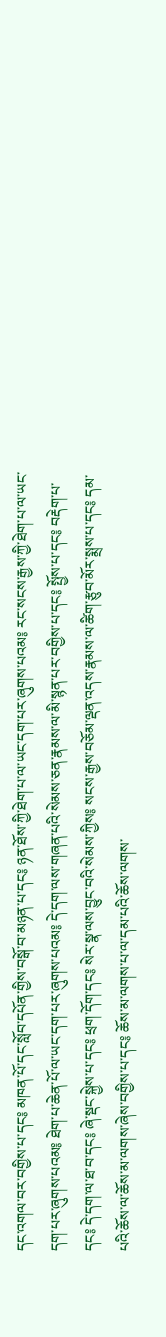དང་འགལ་བར་བགྱིས་པ་དང༔ མཁན་པོ་དང་སློབ་དཔོན་གྱིས་བསྒོ་བ་མཉན་པ་དང༔ ཉན་ཐོས་ཀྱི་ཐེག་པ་ལ་ཡང་དག་པར་ཞུགས་པའམ༔ རང་སངས་རྒྱས་ཀྱི་ཐེག་པ་ལ་ཡང་དག་པར་ཞུགས་པའམ༔ ཐེག་པ་ཆེན་པོ་ལ་ཡང་དག་པར་ཞུགས་པའམ༔ དེ་དག་ལས་གཞན་པའི་སེམས་ཅན་རྣམས་ལ་མི་སྙན་པར་བགྱིས་པ་དང༔ སྤྱོས་པ་དང༔ བརྡེག་པ་དང༔ དེ་དག་ལ་ཐ་བ་དང༔ ཞེ་སྡང་སྐྱེས་པ་དང༔ ཕྲག་དོག་དང༔ སེར་སྣ་ལས་བྱུང་བའི་སེམས་ཀྱིས༔ སངས་རྒྱས་བཅོམ་ལྡན་འདས་རྣམས་ལ་ཚིག་རྩུབ་མོར་སྨྲས་པ་དང༔ དམ་པའི་ཆོས་ལ་ཆོས་མ་ལགས་ཞེས་བགྱིས་པ་དང༔ ཆོས་མ་ལགས་པ་ལ་དམ་པའི་ཆོས་ལགས་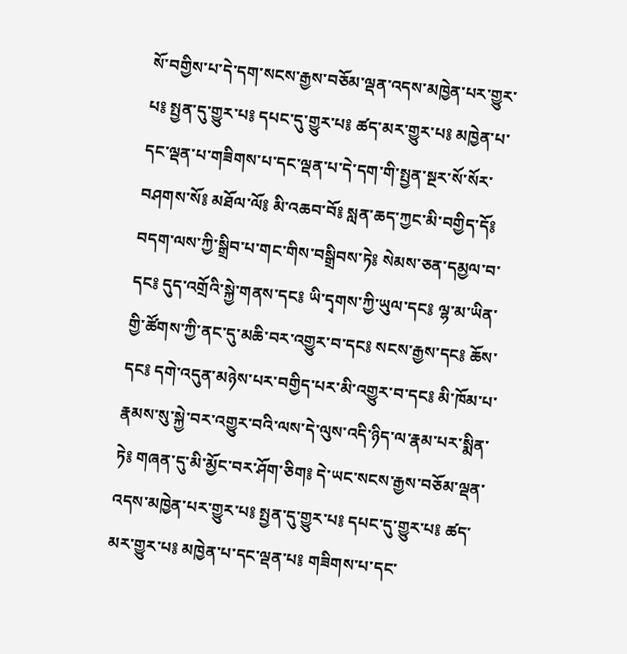སོ་བགྱིས་པ་དེ་དག་སངས་རྒྱས་བཅོམ་ལྡན་འདས་མཁྱེན་པར་གྱུར་པ༔ སྤྱན་དུ་གྱུར་པ༔ དཔང་དུ་གྱུར་པ༔ ཚད་མར་གྱུར་པ༔ མཁྱེན་པ་དང་ལྡན་པ་གཟིགས་པ་དང་ལྡན་པ་དེ་དག་གི་སྤྱན་སྔར་སོ་སོར་བཤགས་སོ༔ མཐོལ་ལོ༔ མི་འཆབ་བོ༔ སླན་ཆད་ཀྱང་མི་བགྱིད་དོ༔ བདག་ལས་ཀྱི་སྒྲིབ་པ་གང་གིས་བསྒྲིབས་ཏེ༔ སེམས་ཅན་དམྱལ་བ་དང༔ དུད་འགྲོའི་སྐྱེ་གནས་དང༔ ཡི་དྭགས་ཀྱི་ཡུལ་དང༔ ལྷ་མ་ཡིན་གྱི་ཚོགས་ཀྱི་ནང་དུ་མཆི་བར་འགྱུར་བ་དང༔ སངས་རྒྱས་དང༔ ཆོས་དང༔ དགེ་འདུན་མཉེས་པར་བགྱིད་པར་མི་འགྱུར་བ་དང༔ མི་ཁོམ་པ་རྣམས་སུ་སྐྱེ་བར་འགྱུར་བའི་ལས་དེ་ལུས་འདི་ཉིད་ལ་རྣམ་པར་སྨིན་ཏེ༔ གཞན་དུ་མི་མྱོང་བར་ཤོག་ཅིག༔ དེ་ཡང་སངས་རྒྱས་བཅོམ་ལྡན་འདས་མཁྱེན་པར་གྱུར་པ༔ སྤྱན་དུ་གྱུར་པ༔ དཔང་དུ་གྱུར་པ༔ ཚད་མར་གྱུར་པ༔ མཁྱེན་པ་དང་ལྡན་པ༔ གཟིགས་པ་དང་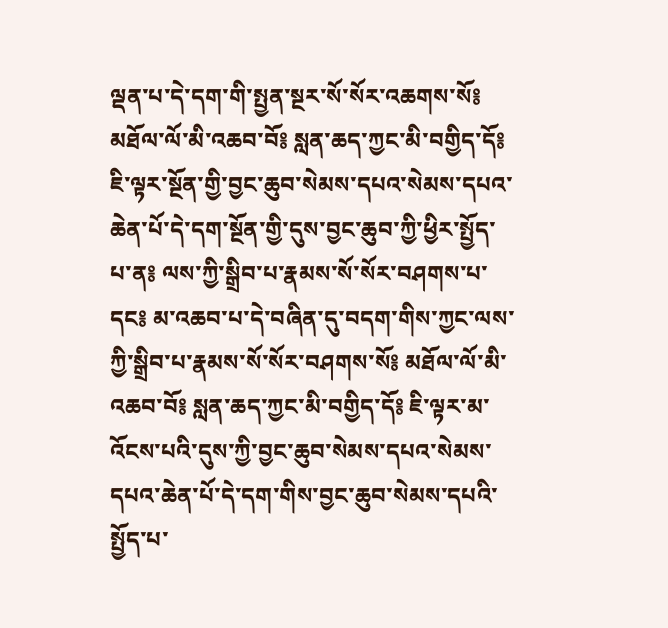ལྡན་པ་དེ་དག་གི་སྤྱན་སྔར་སོ་སོར་འཆགས་སོ༔ མཐོལ་ལོ་མི་འཆབ་བོ༔ སླན་ཆད་ཀྱང་མི་བགྱིད་དོ༔ ཇི་ལྟར་སྔོན་གྱི་བྱང་ཆུབ་སེམས་དཔའ་སེམས་དཔའ་ཆེན་པོ་དེ་དག་སྔོན་གྱི་དུས་བྱང་ཆུབ་ཀྱི་ཕྱིར་སྤྱོད་པ་ན༔ ལས་ཀྱི་སྒྲིབ་པ་རྣམས་སོ་སོར་བཤགས་པ་དང༔ མ་འཆབ་པ་དེ་བཞིན་དུ་བདག་གིས་ཀྱང་ལས་ཀྱི་སྒྲིབ་པ་རྣམས་སོ་སོར་བཤགས་སོ༔ མཐོལ་ལོ་མི་འཆབ་བོ༔ སླན་ཆད་ཀྱང་མི་བགྱིད་དོ༔ ཇི་ལྟར་མ་འོངས་པའི་དུས་ཀྱི་བྱང་ཆུབ་སེམས་དཔའ་སེམས་དཔའ་ཆེན་པོ་དེ་དག་གིས་བྱང་ཆུབ་སེམས་དཔའི་སྤྱོད་པ་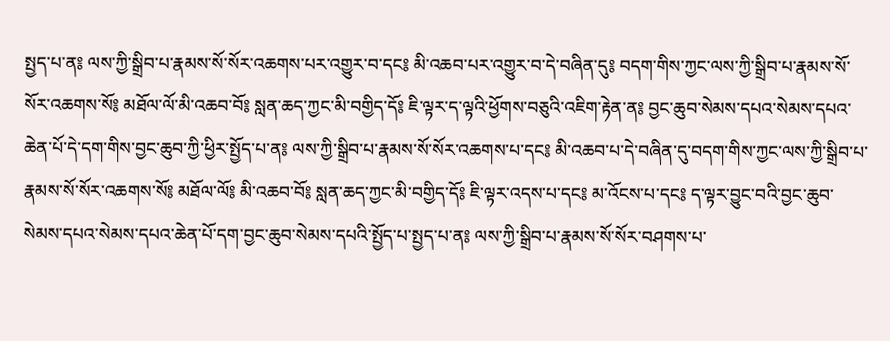སྤྱད་པ་ན༔ ལས་ཀྱི་སྒྲིབ་པ་རྣམས་སོ་སོར་འཆགས་པར་འགྱུར་བ་དང༔ མི་འཆབ་པར་འགྱུར་བ་དེ་བཞིན་དུ༔ བདག་གིས་ཀྱང་ལས་ཀྱི་སྒྲིབ་པ་རྣམས་སོ་སོར་འཆགས་སོ༔ མཐོལ་ལོ་མི་འཆབ་བོ༔ སླན་ཆད་ཀྱང་མི་བགྱིད་དོ༔ ཇི་ལྟར་ད་ལྟའི་ཕྱོགས་བཅུའི་འཇིག་རྟེན་ན༔ བྱང་ཆུབ་སེམས་དཔའ་སེམས་དཔའ་ཆེན་པོ་དེ་དག་གིས་བྱང་ཆུབ་ཀྱི་ཕྱིར་སྤྱོད་པ་ན༔ ལས་ཀྱི་སྒྲིབ་པ་རྣམས་སོ་སོར་འཆགས་པ་དང༔ མི་འཆབ་པ་དེ་བཞིན་དུ་བདག་གིས་ཀྱང་ལས་ཀྱི་སྒྲིབ་པ་རྣམས་སོ་སོར་འཆགས་སོ༔ མཐོལ་ལོ༔ མི་འཆབ་བོ༔ སླན་ཆད་ཀྱང་མི་བགྱིད་དོ༔ ཇི་ལྟར་འདས་པ་དང༔ མ་འོངས་པ་དང༔ ད་ལྟར་བྱུང་བའི་བྱང་ཆུབ་སེམས་དཔའ་སེམས་དཔའ་ཆེན་པོ་དག་བྱང་ཆུབ་སེམས་དཔའི་སྤྱོད་པ་སྤྱད་པ་ན༔ ལས་ཀྱི་སྒྲིབ་པ་རྣམས་སོ་སོར་བཤགས་པ་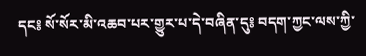དང༔ སོ་སོར་མི་འཆབ་པར་གྱུར་པ་དེ་བཞིན་དུ༔ བདག་ཀྱང་ལས་ཀྱི་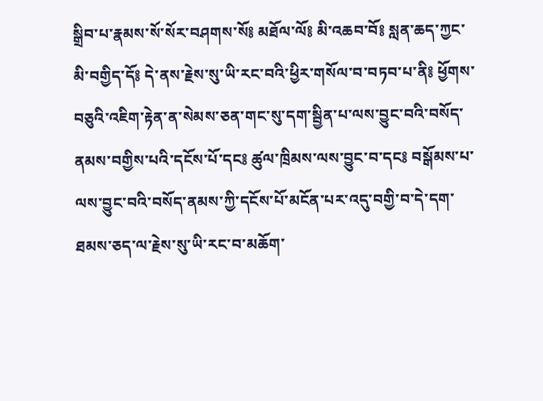སྒྲིབ་པ་རྣམས་སོ་སོར་བཤགས་སོ༔ མཐོལ་ལོ༔ མི་འཆབ་བོ༔ སླན་ཆད་ཀྱང་མི་བགྱིད་དོ༔ དེ་ནས་རྗེས་སུ་ཡི་རང་བའི་ཕྱིར་གསོལ་བ་བཏབ་པ་ནི༔ ཕྱོགས་བཅུའི་འཇིག་རྟེན་ན་སེམས་ཅན་གང་སུ་དག་སྦྱིན་པ་ལས་བྱུང་བའི་བསོད་ནམས་བགྱིས་པའི་དངོས་པོ་དང༔ ཚུལ་ཁྲིམས་ལས་བྱུང་བ་དང༔ བསྒོམས་པ་ལས་བྱུང་བའི་བསོད་ནམས་ཀྱི་དངོས་པོ་མངོན་པར་འདུ་བགྱི་བ་དེ་དག་ཐམས་ཅད་ལ་རྗེས་སུ་ཡི་རང་བ་མཆོག་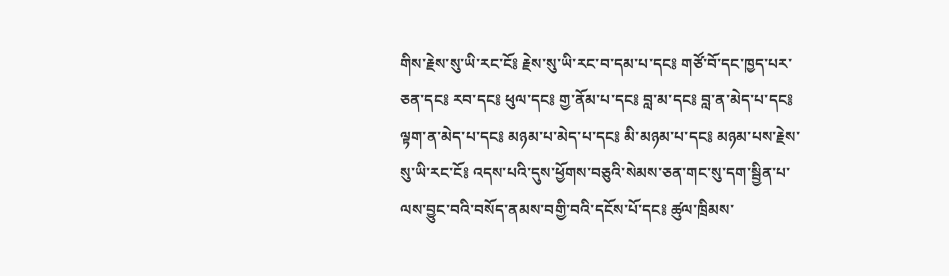གིས་རྗེས་སུ་ཡི་རང་ངོ༔ རྗེས་སུ་ཡི་རང་བ་དམ་པ་དང༔ གཙོ་བོ་དང་ཁྱད་པར་ཅན་དང༔ རབ་དང༔ ཕུལ་དང༔ གྱ་ནོམ་པ་དང༔ བླ་མ་དང༔ བླ་ན་མེད་པ་དང༔ ལྟག་ན་མེད་པ་དང༔ མཉམ་པ་མེད་པ་དང༔ མི་མཉམ་པ་དང༔ མཉམ་པས་རྗེས་སུ་ཡི་རང་ངོ༔ འདས་པའི་དུས་ཕྱོགས་བཅུའི་སེམས་ཅན་གང་སུ་དག་སྦྱིན་པ་ལས་བྱུང་བའི་བསོད་ནམས་བགྱི་བའི་དངོས་པོ་དང༔ ཚུལ་ཁྲིམས་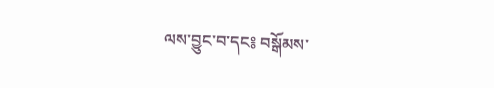ལས་བྱུང་བ་དང༔ བསྒོམས་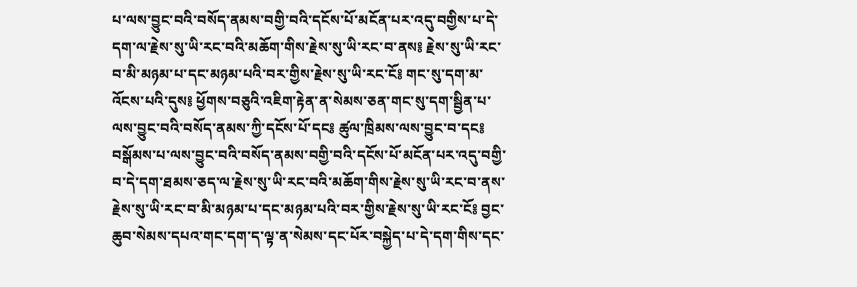པ་ལས་བྱུང་བའི་བསོད་ནམས་བགྱི་བའི་དངོས་པོ་མངོན་པར་འདུ་བགྱིས་པ་དེ་དག་ལ་རྗེས་སུ་ཡི་རང་བའི་མཆོག་གིས་རྗེས་སུ་ཡི་རང་བ་ནས༔ རྗེས་སུ་ཡི་རང་བ་མི་མཉམ་པ་དང་མཉམ་པའི་བར་གྱིས་རྗེས་སུ་ཡི་རང་ངོ༔ གང་སུ་དག་མ་འོངས་པའི་དུས༔ ཕྱོགས་བཅུའི་འཇིག་རྟེན་ན་སེམས་ཅན་གང་སུ་དག་སྦྱིན་པ་ལས་བྱུང་བའི་བསོད་ནམས་ཀྱི་དངོས་པོ་དང༔ ཚུལ་ཁྲིམས་ལས་བྱུང་བ་དང༔ བསྒོམས་པ་ལས་བྱུང་བའི་བསོད་ནམས་བགྱི་བའི་དངོས་པོ་མངོན་པར་འདུ་བགྱི་བ་དེ་དག་ཐམས་ཅད་ལ་རྗེས་སུ་ཡི་རང་བའི་མཆོག་གིས་རྗེས་སུ་ཡི་རང་བ་ནས་རྗེས་སུ་ཡི་རང་བ་མི་མཉམ་པ་དང་མཉམ་པའི་བར་གྱིས་རྗེས་སུ་ཡི་རང་ངོ༔ བྱང་ཆུབ་སེམས་དཔའ་གང་དག་ད་ལྟ་ན་སེམས་དང་པོར་བསྐྱེད་པ་དེ་དག་གིས་དང་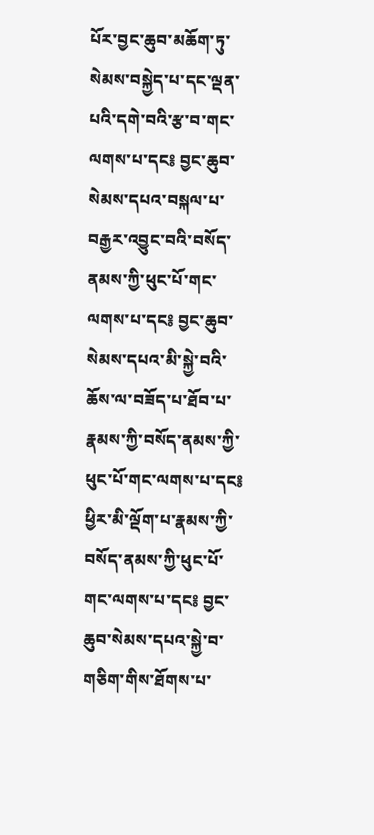པོར་བྱང་ཆུབ་མཆོག་ཏུ་སེམས་བསྐྱེད་པ་དང་ལྡན་པའི་དགེ་བའི་རྩ་བ་གང་ལགས་པ་དང༔ བྱང་ཆུབ་སེམས་དཔའ་བསྐལ་པ་བརྒྱར་འབྱུང་བའི་བསོད་ནམས་ཀྱི་ཕུང་པོ་གང་ལགས་པ་དང༔ བྱང་ཆུབ་སེམས་དཔའ་མི་སྐྱེ་བའི་ཆོས་ལ་བཟོད་པ་ཐོབ་པ་རྣམས་ཀྱི་བསོད་ནམས་ཀྱི་ཕུང་པོ་གང་ལགས་པ་དང༔ ཕྱིར་མི་ལྡོག་པ་རྣམས་ཀྱི་བསོད་ནམས་ཀྱི་ཕུང་པོ་གང་ལགས་པ་དང༔ བྱང་ཆུབ་སེམས་དཔའ་སྐྱེ་བ་གཅིག་གིས་ཐོགས་པ་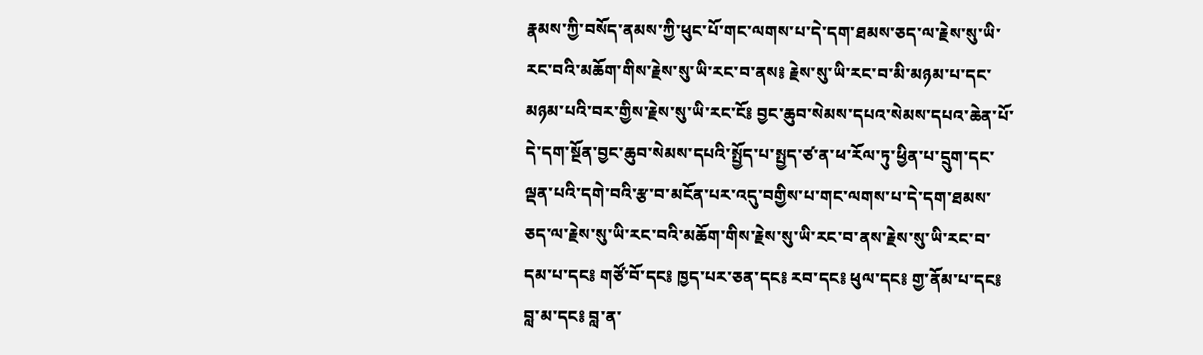རྣམས་ཀྱི་བསོད་ནམས་ཀྱི་ཕུང་པོ་གང་ལགས་པ་དེ་དག་ཐམས་ཅད་ལ་རྗེས་སུ་ཡི་རང་བའི་མཆོག་གིས་རྗེས་སུ་ཡི་རང་བ་ནས༔ རྗེས་སུ་ཡི་རང་བ་མི་མཉམ་པ་དང་མཉམ་པའི་བར་གྱིས་རྗེས་སུ་ཡི་རང་ངོ༔ བྱང་ཆུབ་སེམས་དཔའ་སེམས་དཔའ་ཆེན་པོ་དེ་དག་སྔོན་བྱང་ཆུབ་སེམས་དཔའི་སྤྱོད་པ་སྤྱད་ཙ་ན་ཕ་རོལ་ཏུ་ཕྱིན་པ་དྲུག་དང་ལྡན་པའི་དགེ་བའི་རྩ་བ་མངོན་པར་འདུ་བགྱིས་པ་གང་ལགས་པ་དེ་དག་ཐམས་ཅད་ལ་རྗེས་སུ་ཡི་རང་བའི་མཆོག་གིས་རྗེས་སུ་ཡི་རང་བ་ནས་རྗེས་སུ་ཡི་རང་བ་དམ་པ་དང༔ གཙོ་བོ་དང༔ ཁྱད་པར་ཅན་དང༔ རབ་དང༔ ཕུལ་དང༔ གྱ་ནོམ་པ་དང༔ བླ་མ་དང༔ བླ་ན་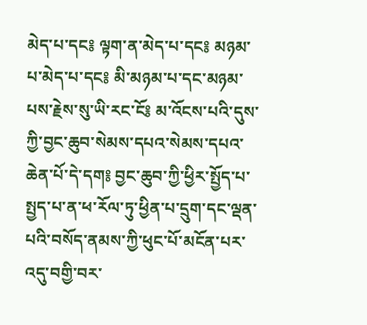མེད་པ་དང༔ ལྟག་ན་མེད་པ་དང༔ མཉམ་པ་མེད་པ་དང༔ མི་མཉམ་པ་དང་མཉམ་པས་རྗེས་སུ་ཡི་རང་ངོ༔ མ་འོངས་པའི་དུས་ཀྱི་བྱང་ཆུབ་སེམས་དཔའ་སེམས་དཔའ་ཆེན་པོ་དེ་དག༔ བྱང་ཆུབ་ཀྱི་ཕྱིར་སྤྱོད་པ་སྤྱད་པ་ན་ཕ་རོལ་ཏུ་ཕྱིན་པ་དྲུག་དང་ལྡན་པའི་བསོད་ནམས་ཀྱི་ཕུང་པོ་མངོན་པར་འདུ་བགྱི་བར་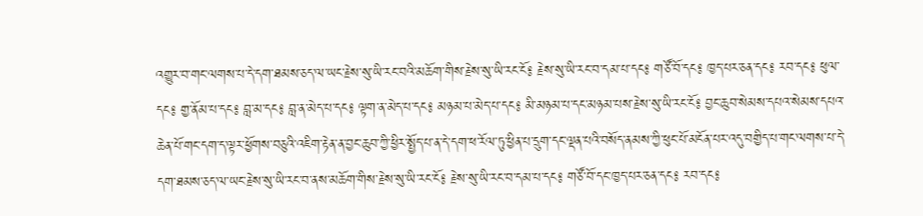འགྱུར་བ་གང་ལགས་པ་དེ་དག་ཐམས་ཅད་ལ་ཡང་རྗེས་སུ་ཡི་རང་བའི་མཆོག་གིས་རྗེས་སུ་ཡི་རང་ངོ༔ རྗེས་སུ་ཡི་རང་བ་དམ་པ་དང༔ གཙོ་བོ་དང༔ ཁྱད་པར་ཅན་དང༔ རབ་དང༔ ཕུལ་དང༔ གྱ་ནོམ་པ་དང༔ བླ་མ་དང༔ བླ་ན་མེད་པ་དང༔ ལྟག་ན་མེད་པ་དང༔ མཉམ་པ་མེད་པ་དང༔ མི་མཉམ་པ་དང་མཉམ་པས་རྗེས་སུ་ཡི་རང་ངོ༔ བྱང་ཆུབ་སེམས་དཔའ་སེམས་དཔའ་ཆེན་པོ་གང་དག་ད་ལྟར་ཕྱོགས་བཅུའི་འཇིག་རྟེན་ན་བྱང་ཆུབ་ཀྱི་ཕྱིར་སྤྱོད་པ་ན་དེ་དག་ཕ་རོལ་ཏུ་ཕྱིན་པ་དྲུག་དང་ལྡན་པའི་བསོད་ནམས་ཀྱི་ཕུང་པོ་མངོན་པར་འདུ་བགྱིད་པ་གང་ལགས་པ་དེ་དག་ཐམས་ཅད་ལ་ཡང་རྗེས་སུ་ཡི་རང་བ་ནས་མཆོག་གིས་རྗེས་སུ་ཡི་རང་ངོ༔ རྗེས་སུ་ཡི་རང་བ་དམ་པ་དང༔ གཙོ་བོ་དང་ཁྱད་པར་ཅན་དང༔ རབ་དང༔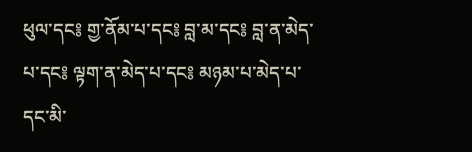ཕུལ་དང༔ གྱ་ནོམ་པ་དང༔ བླ་མ་དང༔ བླ་ན་མེད་པ་དང༔ ལྟག་ན་མེད་པ་དང༔ མཉམ་པ་མེད་པ་དང་མི་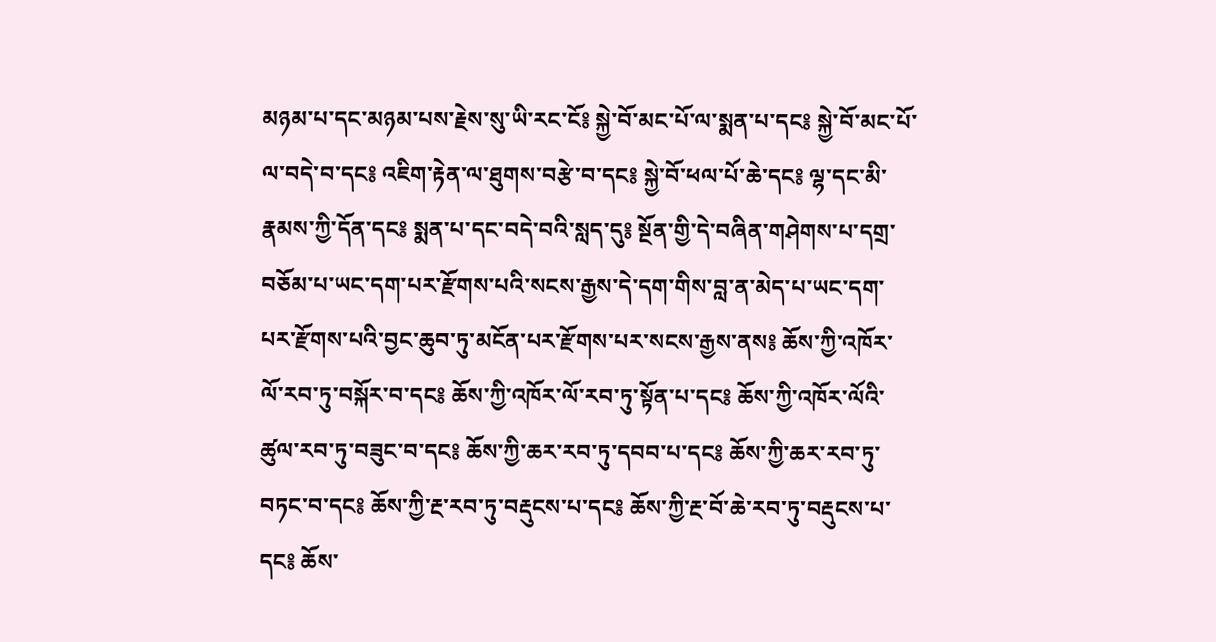མཉམ་པ་དང་མཉམ་པས་རྗེས་སུ་ཡི་རང་ངོ༔ སྐྱེ་བོ་མང་པོ་ལ་སྨན་པ་དང༔ སྐྱེ་བོ་མང་པོ་ལ་བདེ་བ་དང༔ འཇིག་རྟེན་ལ་ཐུགས་བརྩེ་བ་དང༔ སྐྱེ་བོ་ཕལ་པོ་ཆེ་དང༔ ལྷ་དང་མི་རྣམས་ཀྱི་དོན་དང༔ སྨན་པ་དང་བདེ་བའི་སླད་དུ༔ སྔོན་གྱི་དེ་བཞིན་གཤེགས་པ་དགྲ་བཅོམ་པ་ཡང་དག་པར་རྫོགས་པའི་སངས་རྒྱས་དེ་དག་གིས་བླ་ན་མེད་པ་ཡང་དག་པར་རྫོགས་པའི་བྱང་ཆུབ་ཏུ་མངོན་པར་རྫོགས་པར་སངས་རྒྱས་ནས༔ ཆོས་ཀྱི་འཁོར་ལོ་རབ་ཏུ་བསྐོར་བ་དང༔ ཆོས་ཀྱི་འཁོར་ལོ་རབ་ཏུ་སྟོན་པ་དང༔ ཆོས་ཀྱི་འཁོར་ལོའི་ཚུལ་རབ་ཏུ་བཟུང་བ་དང༔ ཆོས་ཀྱི་ཆར་རབ་ཏུ་དབབ་པ་དང༔ ཆོས་ཀྱི་ཆར་རབ་ཏུ་བཏང་བ་དང༔ ཆོས་ཀྱི་རྔ་རབ་ཏུ་བརྡུངས་པ་དང༔ ཆོས་ཀྱི་རྔ་བོ་ཆེ་རབ་ཏུ་བརྡུངས་པ་དང༔ ཆོས་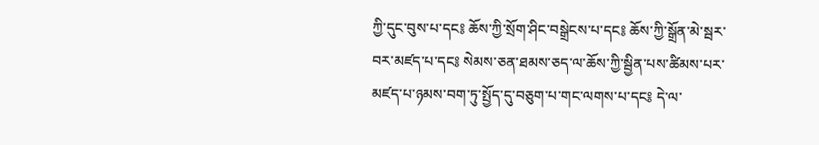ཀྱི་དུང་བུས་པ་དང༔ ཆོས་ཀྱི་སྲོག་ཤིང་བསྒྲེངས་པ་དང༔ ཆོས་ཀྱི་སྒྲོན་མེ་སྦར་བར་མཛད་པ་དང༔ སེམས་ཅན་ཐམས་ཅད་ལ་ཆོས་ཀྱི་སྦྱིན་པས་ཚིམས་པར་མཛད་པ་ཉམས་བག་ཏུ་སྤྱོད་དུ་བཅུག་པ་གང་ལགས་པ་དང༔ དེ་ལ་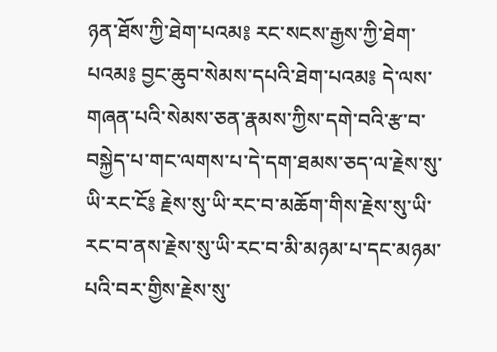ཉན་ཐོས་ཀྱི་ཐེག་པའམ༔ རང་སངས་རྒྱས་ཀྱི་ཐེག་པའམ༔ བྱང་ཆུབ་སེམས་དཔའི་ཐེག་པའམ༔ དེ་ལས་གཞན་པའི་སེམས་ཅན་རྣམས་ཀྱིས་དགེ་བའི་རྩ་བ་བསྐྱེད་པ་གང་ལགས་པ་དེ་དག་ཐམས་ཅད་ལ་རྗེས་སུ་ཡི་རང་ངོ༔ རྗེས་སུ་ཡི་རང་བ་མཆོག་གིས་རྗེས་སུ་ཡི་རང་བ་ནས་རྗེས་སུ་ཡི་རང་བ་མི་མཉམ་པ་དང་མཉམ་པའི་བར་གྱིས་རྗེས་སུ་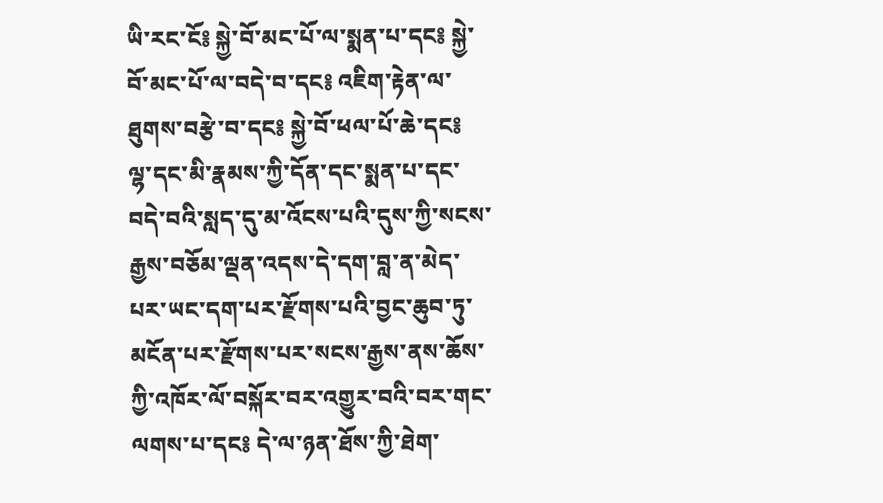ཡི་རང་ངོ༔ སྐྱེ་བོ་མང་པོ་ལ་སྨན་པ་དང༔ སྐྱེ་བོ་མང་པོ་ལ་བདེ་བ་དང༔ འཇིག་རྟེན་ལ་ཐུགས་བརྩེ་བ་དང༔ སྐྱེ་བོ་ཕལ་པོ་ཆེ་དང༔ ལྷ་དང་མི་རྣམས་ཀྱི་དོན་དང་སྨན་པ་དང་བདེ་བའི་སླད་དུ་མ་འོངས་པའི་དུས་ཀྱི་སངས་རྒྱས་བཅོམ་ལྡན་འདས་དེ་དག་བླ་ན་མེད་པར་ཡང་དག་པར་རྫོགས་པའི་བྱང་ཆུབ་ཏུ་མངོན་པར་རྫོགས་པར་སངས་རྒྱས་ནས་ཆོས་ཀྱི་འཁོར་ལོ་བསྐོར་བར་འགྱུར་བའི་བར་གང་ལགས་པ་དང༔ དེ་ལ་ཉན་ཐོས་ཀྱི་ཐེག་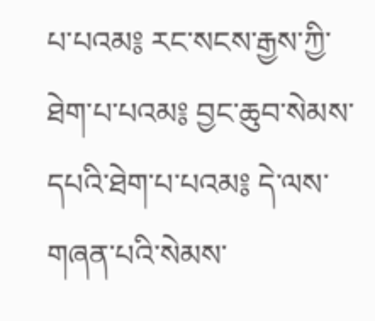པ་པའམ༔ རང་སངས་རྒྱས་ཀྱི་ཐེག་པ་པའམ༔ བྱང་ཆུབ་སེམས་དཔའི་ཐེག་པ་པའམ༔ དེ་ལས་གཞན་པའི་སེམས་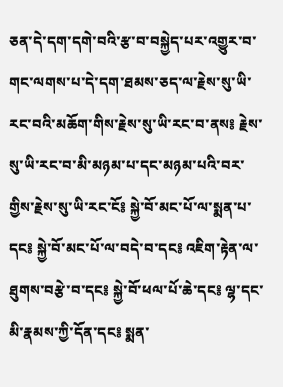ཅན་དེ་དག་དགེ་བའི་རྩ་བ་བསྐྱེད་པར་འགྱུར་བ་གང་ལགས་པ་དེ་དག་ཐམས་ཅད་ལ་རྗེས་སུ་ཡི་རང་བའི་མཆོག་གིས་རྗེས་སུ་ཡི་རང་བ་ནས༔ རྗེས་སུ་ཡི་རང་བ་མི་མཉམ་པ་དང་མཉམ་པའི་བར་གྱིས་རྗེས་སུ་ཡི་རང་ངོ༔ སྐྱེ་བོ་མང་པོ་ལ་སྨན་པ་དང༔ སྐྱེ་བོ་མང་པོ་ལ་བདེ་བ་དང༔ འཇིག་རྟེན་ལ་ཐུགས་བརྩེ་བ་དང༔ སྐྱེ་བོ་ཕལ་པོ་ཆེ་དང༔ ལྷ་དང་མི་རྣམས་ཀྱི་དོན་དང༔ སྨན་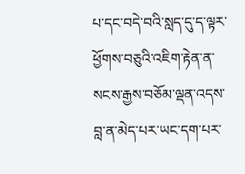པ་དང་བདེ་བའི་སླད་དུ་ད་ལྟར་ཕྱོགས་བཅུའི་འཇིག་རྟེན་ན་སངས་རྒྱས་བཅོམ་ལྡན་འདས་བླ་ན་མེད་པར་ཡང་དག་པར་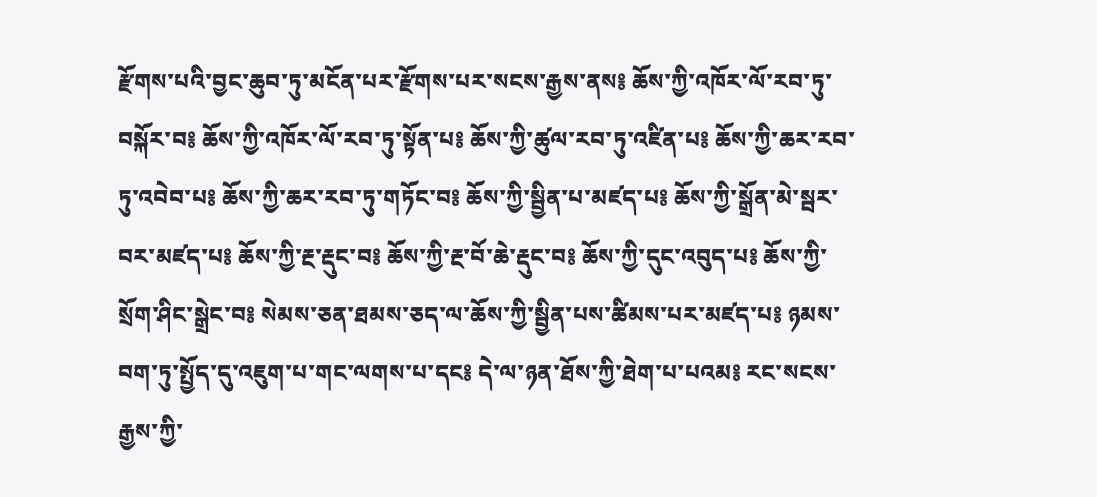རྫོགས་པའི་བྱང་ཆུབ་ཏུ་མངོན་པར་རྫོགས་པར་སངས་རྒྱས་ནས༔ ཆོས་ཀྱི་འཁོར་ལོ་རབ་ཏུ་བསྐོར་བ༔ ཆོས་ཀྱི་འཁོར་ལོ་རབ་ཏུ་སྟོན་པ༔ ཆོས་ཀྱི་ཚུལ་རབ་ཏུ་འཛིན་པ༔ ཆོས་ཀྱི་ཆར་རབ་ཏུ་འབེབ་པ༔ ཆོས་ཀྱི་ཆར་རབ་ཏུ་གཏོང་བ༔ ཆོས་ཀྱི་སྦྱིན་པ་མཛད་པ༔ ཆོས་ཀྱི་སྒྲོན་མེ་སྦར་བར་མཛད་པ༔ ཆོས་ཀྱི་རྔ་རྡུང་བ༔ ཆོས་ཀྱི་རྔ་བོ་ཆེ་རྡུང་བ༔ ཆོས་ཀྱི་དུང་འབུད་པ༔ ཆོས་ཀྱི་སྲོག་ཤིང་སྒྲེང་བ༔ སེམས་ཅན་ཐམས་ཅད་ལ་ཆོས་ཀྱི་སྦྱིན་པས་ཚིམས་པར་མཛད་པ༔ ཉམས་བག་ཏུ་སྤྱོད་དུ་འཇུག་པ་གང་ལགས་པ་དང༔ དེ་ལ་ཉན་ཐོས་ཀྱི་ཐེག་པ་པའམ༔ རང་སངས་རྒྱས་ཀྱི་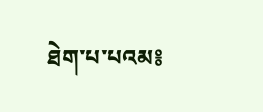ཐེག་པ་པའམ༔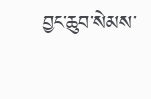བྱང་ཆུབ་སེམས་